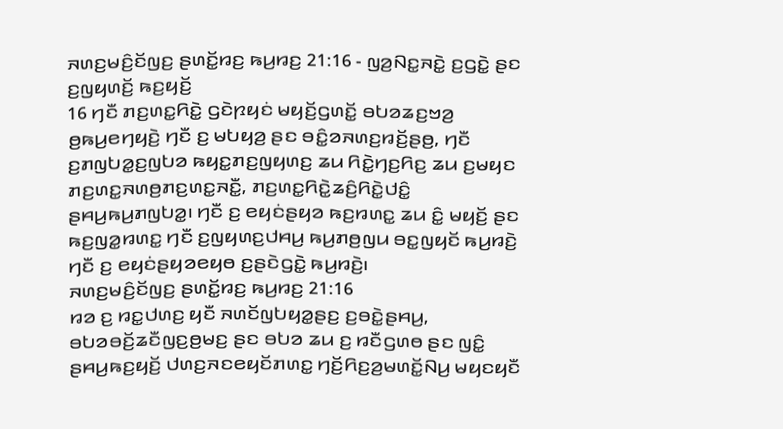ꤏꤛꤢ꤬ꤗꤢꤨ꤬ꤢꤩꤜꤢ꤬ ꤔꤛꤢꤩ꤭ꤙꤢ꤬ ꤒꤣ꤬ꤙꤢ꤬ 21:16 - ꤜꤤ꤬ꤡꤢ꤭ꤏꤢꤧ꤭ ꤢ꤬ꤞꤢꤧ꤭ ꤔꤢ ꤢ꤬ꤜꤟꤛꤢꤩ꤬ ꤒꤢ꤬ꤟꤢꤩ꤬
16 ꤚꤢꤪ ꤊꤢ꤬ꤛꤢ꤭ꤖꤢꤧ꤭ ꤞꤢꤧꤐꤟꤢꤦ ꤗꤟꤢꤩ꤬ꤞꤛꤢꤩ꤭ ꤋꤝꤤꤘꤢ꤬ꤠꤤ꤬ ꤥ꤬ꤒꤣ꤬ꤕꤚꤟꤢꤧ꤬ ꤚꤢꤪ ꤢ꤬ ꤗꤝꤟꤤ꤬ ꤔꤢ ꤋꤢꤨ꤭ꤤꤏꤛꤢ꤬ꤙꤢꤩ꤬ꤔꤥ꤬, ꤚꤢꤪ ꤢ꤬ꤊꤜꤝꤤ꤭ꤢ꤬ꤜꤝꤤ ꤒꤟꤢ꤭ꤊꤢ꤬ꤜꤟꤛꤢ꤬ ꤘꤣ ꤖꤢꤧ꤭ꤚꤢ꤬ꤖꤢ꤬ ꤘꤣ ꤢ꤬ꤗꤟꤢ ꤊꤢ꤬ꤛꤢ꤭ꤏꤛꤥ꤬ꤊꤢ꤬ꤛꤢ꤭ꤏꤢꤪ꤭, ꤊꤢ꤬ꤛꤢ꤭ꤖꤢꤧ꤭ꤘꤢꤨ꤬ꤖꤢꤧ꤭ꤓꤢꤨ꤭ ꤔꤌꤣ꤬ꤒꤣ꤬ꤊꤜꤝꤤ꤭꤯ ꤚꤢꤪ ꤢ꤬ ꤕꤟꤢꤦꤔꤟꤤ ꤒꤢ꤬ꤙꤛꤢ꤭ ꤘꤣ ꤢꤨ꤭ ꤗꤟꤢꤩ꤬ ꤔꤢ ꤒꤢ꤬ꤜꤤ꤭ꤙꤛꤢ꤭ ꤚꤢꤪ ꤢ꤬ꤜꤟꤛꤢ꤬ꤓꤌꤣ꤬ ꤒꤣ꤬ꤊꤥ꤬ꤜꤣ ꤋꤢ꤭ꤜꤟꤢꤩ ꤒꤣ꤬ꤙꤢꤧ꤬ ꤚꤢꤪ ꤢ꤬ ꤕꤟꤢꤦꤔꤟꤤꤕꤟꤥ ꤢ꤬ꤔꤢꤧꤞꤢꤧ꤭ ꤒꤣ꤬ꤙꤢꤧ꤬꤯
ꤏꤛꤢ꤬ꤗꤢꤨ꤬ꤢꤩꤜꤢ꤬ ꤔꤛꤢꤩ꤭ꤙꤢ꤬ ꤒꤣ꤬ꤙꤢ꤬ 21:16
ꤙꤤ ꤢ꤬ ꤙꤢ꤭ꤓꤛꤢ꤬ ꤟꤢꤪ ꤏꤛꤢꤩꤜꤝꤟꤤ꤭ꤔꤢ꤬ ꤢ꤬ꤋꤢꤧ꤭ꤔꤌꤣ꤬, ꤋꤝꤤꤋꤢꤩ꤬ꤘꤢꤪꤜꤢ꤬ꤥ꤬ꤗꤢ꤬ ꤔꤢ ꤋꤝꤤ ꤘꤣ ꤢ꤬ ꤙꤢꤪꤞꤛꤥ ꤔꤢ ꤜꤢꤨ꤭ ꤔꤌꤣ꤬ꤒꤢ꤬ꤟꤢꤩ꤬ ꤓꤛꤢ꤬ꤏꤢꤕꤟꤢꤩꤊꤛꤢ꤭ ꤚꤢꤩ꤬ꤖꤢ꤬ꤤ꤬ꤗꤛꤢꤩ꤭ꤡꤣ꤬ ꤗꤟꤢꤟꤢꤪ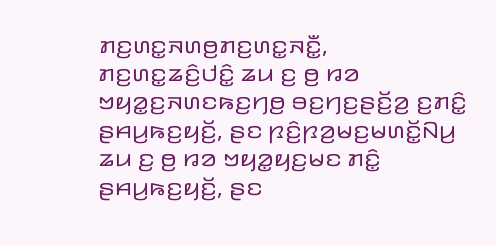ꤊꤢ꤬ꤛꤢ꤭ꤏꤛꤥ꤬ꤊꤢ꤬ꤛꤢ꤭ꤏꤢꤪ꤭, ꤊꤢ꤬ꤛꤢ꤭ꤘꤢꤨ꤬ꤓꤢꤨ꤭ ꤘꤣ ꤢ꤬ ꤥ꤬ ꤙꤤ ꤠꤟꤤ꤭ꤢ꤬ꤏꤛꤢꤒꤢ꤬ꤚꤥ꤬ ꤋꤢ꤬ꤚꤢ꤬ꤔꤢꤩ꤬ꤤ꤬ ꤢ꤬ꤊꤢꤨ꤭ ꤔꤌꤣ꤬ꤒꤢ꤬ꤟꤢꤩ꤬, ꤔꤢ ꤐꤢꤨ꤬ꤐꤤ꤬ꤗꤢ꤬ꤗꤛꤢꤩ꤭ꤡꤣ꤬ ꤘꤣ ꤢ꤬ ꤥ꤬ ꤙꤤ ꤠꤟꤤ꤭ꤟꤢ꤬ꤗꤢ ꤊꤢꤨ꤭ ꤔꤌꤣ꤬ꤒꤢ꤬ꤟꤢꤩ꤬, ꤔꤢ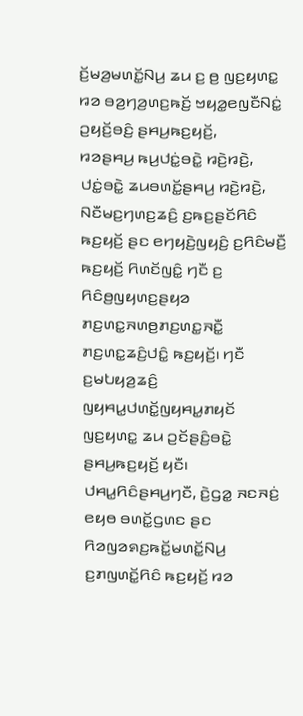ꤢꤩ꤬ꤗꤤ꤬ꤗꤛꤢꤩ꤭ꤡꤣ꤬ ꤘꤣ ꤢ꤬ ꤥ꤬ ꤜꤢ꤬ꤟꤛꤢ꤭ ꤙꤤ ꤋꤤ꤬ꤚꤤ꤬ꤛꤢ꤬ꤒꤢꤩ꤬ ꤠꤟꤤ꤭ꤕꤜꤢꤪꤡꤢꤦ꤭ ꤑꤟꤢꤩ꤬ꤋꤢꤨ꤬ ꤔꤌꤣ꤬ꤒꤢ꤬ꤟꤢꤩ꤬,
ꤙꤤꤔꤌꤣ꤬ ꤒꤣ꤬ꤓꤢꤦ꤭ꤋꤢꤧ꤭ ꤙꤢꤧ꤬ꤙꤢꤧ꤬, ꤓꤢꤦ꤭ꤋꤢꤧ꤭ ꤘꤣꤋꤛꤢꤩ꤭ꤔꤌꤣ꤬ ꤙꤢꤧ꤬ꤙꤢꤧ꤬, ꤡꤢꤪꤗꤢ꤬ꤚꤛꤢ꤬ꤘꤢꤨ꤬ ꤢ꤬ꤒꤢ꤬ꤔꤢꤩꤖꤢꤨ ꤒꤢ꤬ꤟꤢꤩ꤬ ꤔꤢ ꤕꤚꤟꤢꤧ꤬ꤜꤟꤢꤨ꤬ ꤢ꤬ꤖꤢꤨꤗꤢꤪ꤬ ꤒꤢ꤬ꤟꤢꤩ꤬ ꤖꤛꤢꤩꤜꤢꤨ꤭ ꤚꤢꤪ ꤢ꤬ ꤖꤢꤨꤥ꤬ꤜꤟꤛꤢ꤬ꤔꤟꤤ ꤊꤢ꤬ꤛꤢ꤭ꤏꤛꤥ꤬ꤊꤢ꤬ꤛꤢ꤭ꤏꤢꤪ꤭ ꤊꤢ꤬ꤛꤢ꤭ꤘꤢꤨ꤬ꤓꤢꤨ꤭ ꤒꤢ꤬ꤟꤢꤩ꤬꤯ ꤚꤢꤪ ꤢ꤬ꤗꤝꤟꤤ꤬ꤘꤢꤨ꤬ ꤜꤟꤌꤣ꤭ꤓꤛꤢꤩ꤭ꤜꤟꤌꤣ꤭ꤊꤟꤢꤩ ꤜꤢ꤬ꤟꤛꤢ꤭ ꤘꤣ ꤑꤢꤩꤔꤢꤨ꤬ꤋꤢꤧ꤭ ꤔꤌꤣ꤬ꤒꤢ꤬ꤟꤢꤩ꤬ ꤟꤢꤪ꤯
ꤓꤌꤣ꤭ꤖꤢꤨꤔꤌꤣ꤬ꤚꤢꤪ, ꤢꤧ꤬ꤞꤤ꤭ ꤏꤢꤏꤢꤦ꤬ ꤕꤟꤥ ꤋꤛꤢꤩ꤭ꤞꤛꤢ ꤔꤢ ꤖꤤꤜꤤꤎꤢ꤬ꤒꤢꤩ꤭ꤗꤛꤢꤩ꤭ꤡꤣ꤬ ꤢ꤬ꤊꤜꤛꤢꤩ꤭ꤖꤢꤨ ꤒꤢ꤬ꤟꤢꤩ꤬ ꤙꤤ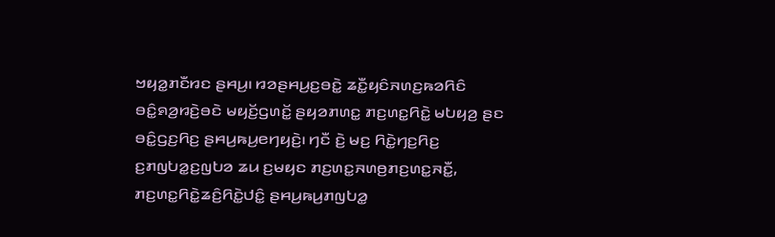ꤠꤟꤤ꤭ꤊꤢꤪꤙꤢ ꤔꤌꤣ꤬꤯ ꤙꤤꤔꤌꤣ꤬ꤢ꤬ꤋꤢꤧ꤭ ꤘꤢꤪ꤭ꤟꤢꤨꤏꤛꤢ꤬ꤒꤤꤖꤢꤨ ꤋꤢꤨ꤭ꤎꤤ꤬ꤙꤢꤧ꤬ꤋꤢꤧ ꤗꤟꤢꤩ꤬ꤞꤛꤢꤩ꤭ ꤔꤟꤤꤊꤛꤢ꤭ ꤊꤢ꤬ꤛꤢ꤭ꤖꤢꤧ꤭ ꤗꤝꤟꤤ꤬ ꤔꤢ ꤋꤢꤨ꤭ꤞꤢ꤬ꤖꤢ꤬ ꤔꤌꤣ꤬ꤒꤣ꤬ꤕꤚꤟꤢꤧ꤬꤯ ꤚꤢꤪ ꤢꤧ꤬ ꤗꤢ꤬ ꤖꤢꤧ꤭ꤚꤢ꤬ꤖꤢ꤬ ꤢ꤬ꤊꤜꤝꤤ꤭ꤢ꤬ꤜꤝꤤ ꤘꤣ ꤢ꤬ꤗꤟꤢ ꤊꤢ꤬ꤛꤢ꤭ꤏꤛꤥ꤬ꤊꤢ꤬ꤛꤢ꤭ꤏꤢꤪ꤭, ꤊꤢ꤬ꤛꤢ꤭ꤖꤢꤧ꤭ꤘꤢꤨ꤬ꤖꤢꤧ꤭ꤓꤢꤨ꤭ ꤔꤌꤣ꤬ꤒꤣ꤬ꤊꤜꤝꤤ꤭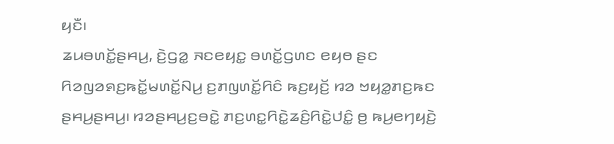ꤟꤢꤪ꤯
ꤘꤣꤋꤛꤢꤩ꤭ꤔꤌꤣ꤬, ꤢꤧ꤬ꤞꤤ꤭ ꤏꤢꤕꤟꤢ꤭ ꤋꤛꤢꤩ꤭ꤞꤛꤢ ꤕꤟꤥ ꤔꤢ ꤖꤤꤜꤤꤎꤢ꤬ꤒꤢꤩ꤭ꤗꤛꤢꤩ꤭ꤡꤣ꤬ ꤢ꤬ꤊꤜꤛꤢꤩ꤭ꤖꤢꤨ ꤒꤢ꤬ꤟꤢꤩ꤬ ꤙꤤ ꤠꤟꤤ꤭ꤊꤢ꤬ꤒꤢ ꤔꤌꤣ꤬ꤔꤌꤣ꤬꤯ ꤙꤤꤔꤌꤣ꤬ꤢ꤬ꤋꤢꤧ꤭ ꤊꤢ꤬ꤛꤢ꤭ꤖꤢꤧ꤭ꤘꤢꤨ꤬ꤖꤢꤧ꤭ꤓꤢꤨ꤭ ꤥ꤬ ꤒꤣ꤬ꤕꤚꤟꤢꤧ꤬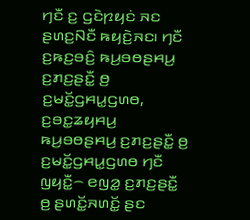ꤚꤢꤪ ꤢ꤬ ꤞꤢꤧꤐꤟꤢꤦ ꤏꤢ ꤔꤛꤢ꤬ꤡꤢꤪ ꤒꤟꤢꤧ꤬ꤏꤢ꤯ ꤚꤢꤪ ꤢ꤬ꤒꤢ꤬ꤋꤢꤨ꤬ ꤒꤣ꤬ꤋꤥꤔꤌꤣ꤬ ꤢ꤬ꤊꤢ꤬ꤔꤢꤪ꤭ ꤥ꤬ ꤢ꤬ꤗꤢꤩ꤭ꤞꤌꤣ꤭ꤞꤛꤥ, ꤢ꤬ꤋꤢ꤭ꤘꤟꤌꤣ꤬ ꤒꤣ꤬ꤋꤥꤔꤌꤣ꤬ ꤢ꤬ꤊꤢ꤬ꤔꤢꤪ꤭ ꤥ꤬ ꤢ꤬ꤗꤢꤩ꤭ꤞꤌꤣ꤭ꤞꤛꤥ ꤚꤢꤪ ꤜꤟꤢꤪ꤭꤮ ꤕꤜꤤ꤭ ꤢ꤬ꤊꤢ꤬ꤔꤢꤪ꤭ ꤥ꤬ ꤔꤛꤢꤩ꤭ꤏꤛꤢꤩ꤭ ꤔꤢ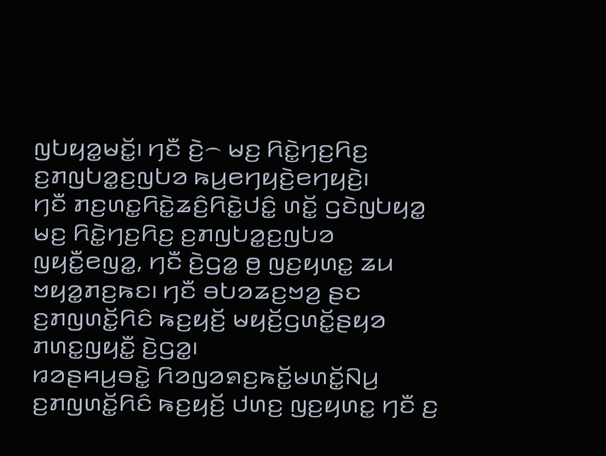ꤜꤝꤟꤤ꤭ꤗꤢꤩ꤭꤯ ꤚꤢꤪ ꤢꤧ꤬꤮ ꤗꤢ꤬ ꤖꤢꤧ꤭ꤚꤢ꤬ꤖꤢ꤬ ꤢ꤬ꤊꤜꤝꤤ꤭ꤢ꤬ꤜꤝꤤ ꤒꤣ꤬ꤕꤚꤟꤢꤧ꤬ꤕꤚꤟꤢꤧ꤬꤯
ꤚꤢꤪ ꤊꤢ꤬ꤛꤢ꤭ꤖꤢꤧ꤭ꤘꤢꤨ꤬ꤖꤢꤧ꤭ꤓꤢꤨ꤭ ꤛꤢꤩ꤭ ꤞꤢꤧꤜꤝꤟꤤ꤭ ꤗꤢ꤬ ꤖꤢꤧ꤭ꤚꤢ꤬ꤖꤢ꤬ ꤢ꤬ꤊꤜꤝꤤ꤭ꤢ꤬ꤜꤝꤤ ꤜꤟꤢꤪ꤭ꤕꤜꤤ꤭, ꤚꤢꤪ ꤢꤧ꤬ꤞꤤ꤭ ꤥ꤬ ꤜꤢ꤬ꤟꤛꤢ꤭ ꤘꤣ ꤠꤟꤤ꤭ꤊꤢ꤬ꤒꤢ꤯ ꤚꤢꤪ ꤋꤝꤤꤘꤢ꤬ꤠꤤ꤬ ꤔꤢ ꤢ꤬ꤊꤜꤛꤢꤩ꤭ꤖꤢꤨ ꤒꤢ꤬ꤟꤢꤩ꤬ ꤗꤟꤢꤩ꤬ꤞꤛꤢꤩ꤭ꤔꤟꤤ ꤊꤛꤢ꤭ꤜꤟꤢꤪ꤭ ꤢꤧ꤬ꤞꤤ꤭꤯
ꤙꤤꤔꤌꤣ꤬ꤋꤢꤧ꤭ ꤖꤤꤜꤤꤎꤢ꤬ꤒꤢꤩ꤭ꤗꤛꤢꤩ꤭ꤡꤣ꤬ ꤢ꤬ꤊꤜꤛꤢꤩ꤭ꤖꤢꤨ ꤒꤢ꤬ꤟꤢꤩ꤬ ꤓꤛꤢ꤬ ꤜꤢ꤬ꤟꤛꤢ꤭ ꤚꤢꤪ ꤢ꤬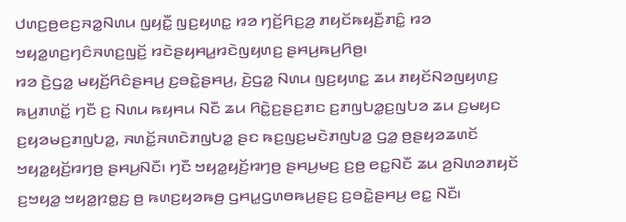ꤓꤛꤢ꤬ꤥ꤬ꤕꤢ꤬ꤏꤤ꤭ꤡꤛꤣ ꤜꤟꤢꤪ꤭ ꤜꤢ꤬ꤟꤛꤢ꤭ ꤙꤤ ꤚꤢꤩ꤬ꤖꤢ꤬ꤤ꤬ ꤊꤟꤢꤩꤒꤟꤢꤪ꤬ꤊꤢꤨ꤭ ꤙꤤ ꤠꤟꤤ꤭ꤛꤢ꤬ꤚꤢꤨꤏꤛꤢ꤬ꤜꤢꤩ꤬ ꤙꤢꤧꤔꤟꤌꤣ꤭ꤙꤢꤧꤜꤟꤛꤢ꤬ ꤔꤌꤣ꤬ꤒꤣ꤬ꤖꤥ꤬꤯
ꤙꤤ ꤢꤧ꤬ꤞꤤ꤭ ꤗꤟꤢꤩ꤬ꤖꤢꤨꤔꤌꤣ꤬ ꤢ꤬ꤋꤢꤧ꤭ꤔꤌꤣ꤬, ꤢꤧ꤬ꤞꤤ꤭ ꤡꤛꤣ ꤜꤢ꤬ꤟꤛꤢ꤭ ꤘꤣ ꤊꤟꤢꤩꤡꤤꤜꤟꤛꤢ꤬ ꤒꤣ꤬ꤊꤛꤢꤩ꤭ ꤚꤢꤪ ꤢ꤬ ꤡꤛꤣ ꤒꤟꤌꤣ ꤡꤢꤪ ꤘꤣ ꤖꤢꤧ꤭ꤢ꤬ꤔꤢ꤬ꤊꤢ ꤢ꤬ꤊꤜꤝꤤ꤭ꤢ꤬ꤜꤝꤤ ꤘꤣ ꤢ꤬ꤗꤟꤢ ꤢ꤬ꤟꤤꤗꤢ꤬ꤊꤜꤝꤤ꤭, ꤏꤛꤢꤩ꤭ꤏꤛꤢꤧꤊꤜꤝꤤ꤭ ꤔꤢ ꤒꤢ꤬ꤜꤢ꤬ꤗꤢꤧꤊꤜꤝꤤ꤭ ꤞꤤ꤭ ꤥ꤬ꤔꤟꤤꤘꤛꤢꤩ ꤠꤟꤤ꤭ꤟꤢꤩ꤬ꤙꤚꤥ꤬ ꤔꤌꤣ꤬ꤡꤢꤪ꤯ ꤚꤢꤪ ꤠꤟꤤ꤭ꤟꤢꤩ꤬ꤙꤚꤥ꤬ ꤔꤌꤣ꤬ꤗꤢ꤬ ꤢ꤬ꤥ꤬ ꤕꤢ꤭ꤡꤢꤪ ꤘꤣ ꤤ꤬ꤡꤛꤤꤊꤟꤢꤩ ꤢ꤬ꤠꤟꤤ꤭ ꤠꤟꤤ꤭ꤐꤥ꤭ꤢ꤬ ꤥ꤬ ꤒꤛꤢ꤬ꤟꤤꤒꤥ꤬ ꤞꤌꤣ꤭ꤞꤛꤥꤒꤣ꤬ꤔꤢ꤬ ꤢ꤬ꤋꤢꤧ꤭ꤔꤌꤣ꤬ ꤕꤢ꤭ ꤡꤢꤪ꤯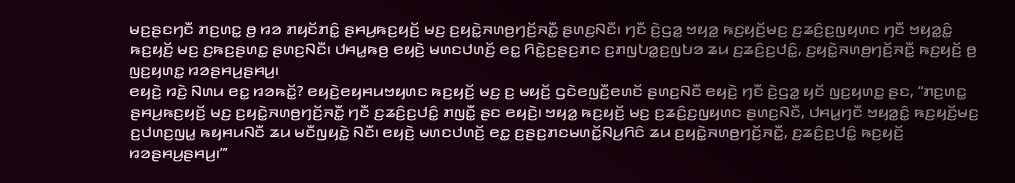ꤗꤢ꤬ꤔꤢꤚꤢꤪ ꤊꤢ꤬ꤛꤢ꤭ ꤥ꤬ ꤙꤤ ꤊꤟꤢꤩꤊꤢꤨ꤭ ꤔꤌꤣ꤬ꤒꤢ꤬ꤟꤢꤩ꤬ ꤗꤢ꤬ ꤢ꤬ꤟꤢꤧ꤭ꤏꤛꤥ꤬ꤚꤢꤩ꤬ꤏꤢꤪ꤭ ꤔꤛꤢ꤬ꤡꤢꤪ꤯ ꤚꤢꤪ ꤢꤧ꤬ꤞꤤ꤭ ꤠꤟꤤ꤭ ꤒꤢ꤬ꤟꤢꤩ꤬ꤗꤢ꤬ ꤢ꤬ꤘꤢꤨ꤬ꤢ꤬ꤜꤟꤛꤢ ꤚꤢꤪ ꤠꤟꤤ꤭ꤢꤨ꤭ ꤒꤢ꤬ꤟꤢꤩ꤬ ꤗꤢ꤬ ꤢ꤬ꤒꤢ꤬ꤔꤛꤢ꤭ ꤔꤛꤢ꤬ꤡꤢꤪ꤯ ꤓꤌꤣ꤭ꤒꤥ꤬ ꤕꤟꤢꤧ꤬ ꤗꤛꤢꤓꤛꤢꤩ꤬ ꤕꤢ꤭ ꤖꤢꤧ꤭ꤢ꤬ꤔꤢ꤬ꤊꤢ ꤢ꤬ꤊꤜꤝꤤ꤭ꤢ꤬ꤜꤝꤤ ꤘꤣ ꤢ꤬ꤘꤢꤨ꤬ꤢ꤬ꤓꤢꤨ꤭, ꤢ꤬ꤟꤢꤧ꤭ꤏꤛꤥ꤬ꤚꤢꤩ꤬ꤏꤢꤪ꤭ ꤒꤢ꤬ꤟꤢꤩ꤬ ꤥ꤬ ꤜꤢ꤬ꤟꤛꤢ꤭ ꤙꤤꤔꤌꤣ꤬ꤔꤌꤣ꤬꤯
ꤕꤟꤢꤧ꤬ ꤙꤢꤧ꤬ ꤡꤛꤣ ꤕꤢ꤭ ꤙꤤꤒꤢꤩ꤭? ꤕꤟꤢꤧ꤬ꤕꤟꤌꤣꤠꤟꤛꤢ ꤒꤢ꤬ꤟꤢꤩ꤬ ꤗꤢ꤬ ꤢ꤬ ꤗꤟꤢꤩ꤬ ꤞꤢꤧꤕꤜꤢꤪ꤬ꤕꤛꤢꤩ ꤔꤛꤢ꤬ꤡꤢꤪ ꤕꤟꤢꤧ꤬ ꤚꤢꤪ ꤢꤧ꤬ꤞꤤ꤭ ꤟꤢꤩ ꤜꤢ꤬ꤟꤛꤢ꤭ ꤔꤢ, “ꤊꤢ꤬ꤛꤢ꤭ ꤔꤌꤣ꤬ꤒꤢ꤬ꤟꤢꤩ꤬ ꤗꤢ꤬ ꤢ꤬ꤟꤢꤧ꤭ꤏꤛꤥ꤬ꤚꤢꤩ꤬ꤏꤢꤪ꤭ ꤚꤢꤪ ꤢ꤬ꤘꤢꤨ꤬ꤢ꤬ꤓꤢꤨ꤭ ꤊꤜꤢꤪ꤭ ꤔꤢ ꤕꤟꤢꤧ꤬꤯ ꤠꤟꤤ꤭ ꤒꤢ꤬ꤟꤢꤩ꤬ ꤗꤢ꤬ ꤢ꤬ꤘꤢꤨ꤬ꤢ꤬ꤜꤟꤛꤢ ꤔꤛꤢ꤬ꤡꤢꤪ, ꤓꤌꤣ꤭ꤚꤢꤪ ꤠꤟꤤ꤭ꤢꤨ꤭ ꤒꤢ꤬ꤟꤢꤩ꤬ꤗꤢ꤬ ꤢ꤬ꤓꤛꤢ꤬ꤜꤣ꤭ ꤒꤟꤌꤣꤡꤢꤪ ꤘꤣ ꤗꤢꤪꤜꤟꤢꤧ꤭ ꤡꤢꤪ꤯ ꤕꤟꤢꤧ꤬ ꤗꤛꤢꤓꤛꤢꤩ꤬ ꤕꤢ꤭ ꤢ꤬ꤔꤢ꤬ꤊꤢꤗꤛꤢꤩ꤭ꤡꤣ꤬ꤖꤢꤨ ꤘꤣ ꤢ꤬ꤟꤢꤧ꤭ꤏꤛꤥ꤬ꤚꤢꤩ꤬ꤏꤢꤪ꤭, ꤢ꤬ꤘꤢꤨ꤬ꤢ꤬ꤓꤢꤨ꤭ ꤒꤢ꤬ꤟꤢꤩ꤬ ꤙꤤꤔꤌꤣ꤬ꤔꤌꤣ꤬꤯”’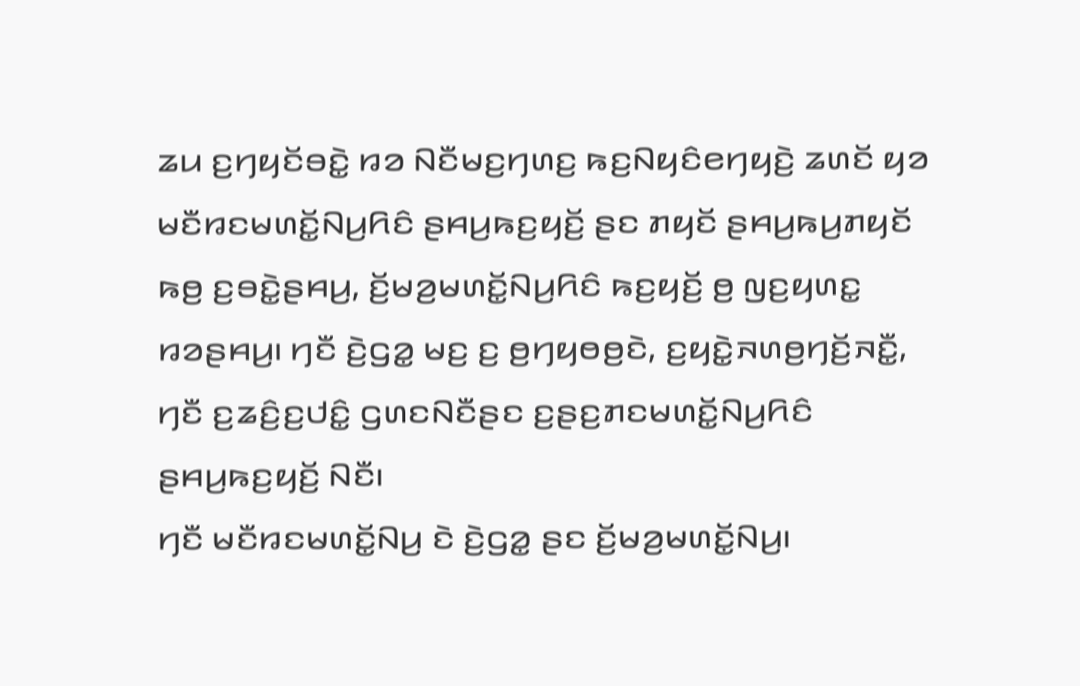ꤘꤣ ꤢ꤬ꤚꤟꤢꤩꤋꤢꤧ꤭ ꤙꤤ ꤡꤢꤪꤗꤢ꤬ꤚꤛꤢ꤬ ꤒꤢ꤬ꤡꤟꤢꤨꤕꤚꤟꤢꤧ꤬ ꤘꤛꤢꤩ ꤟꤤ ꤗꤢꤪꤙꤢꤗꤛꤢꤩ꤭ꤡꤣ꤬ꤖꤢꤨ ꤔꤌꤣ꤬ꤒꤢ꤬ꤟꤢꤩ꤬ ꤔꤢ ꤊꤟꤢꤩ ꤔꤌꤣ꤬ꤒꤣ꤬ꤊꤟꤢꤩ ꤒꤥ꤬ ꤢ꤬ꤋꤢꤧ꤭ꤔꤌꤣ꤬, ꤢꤩ꤬ꤗꤤ꤬ꤗꤛꤢꤩ꤭ꤡꤣ꤬ꤖꤢꤨ ꤒꤢ꤬ꤟꤢꤩ꤬ ꤥ꤬ ꤜꤢ꤬ꤟꤛꤢ꤭ ꤙꤤꤔꤌꤣ꤬꤯ ꤚꤢꤪ ꤢꤧ꤬ꤞꤤ꤭ ꤗꤢ꤬ ꤢ꤬ ꤥ꤬ꤚꤟꤥꤥ꤬ꤢꤧ, ꤢ꤬ꤟꤢꤧ꤭ꤏꤛꤥ꤬ꤚꤢꤩ꤬ꤏꤢꤪ꤭, ꤚꤢꤪ ꤢ꤬ꤘꤢꤨ꤬ꤢ꤬ꤓꤢꤨ꤭ ꤞꤛꤢꤡꤢꤪꤔꤢ ꤢ꤬ꤔꤢ꤬ꤊꤢꤗꤛꤢꤩ꤭ꤡꤣ꤬ꤖꤢꤨ ꤔꤌꤣ꤬ꤒꤢ꤬ꤟꤢꤩ꤬ ꤡꤢꤪ꤯
ꤚꤢꤪ ꤗꤢꤪꤙꤢꤗꤛꤢꤩ꤭ꤡꤣ꤬ ꤢꤧ ꤢꤧ꤬ꤞꤤ꤭ ꤔꤢ ꤢꤩ꤬ꤗꤤ꤬ꤗꤛꤢꤩ꤭ꤡꤣ꤬꤯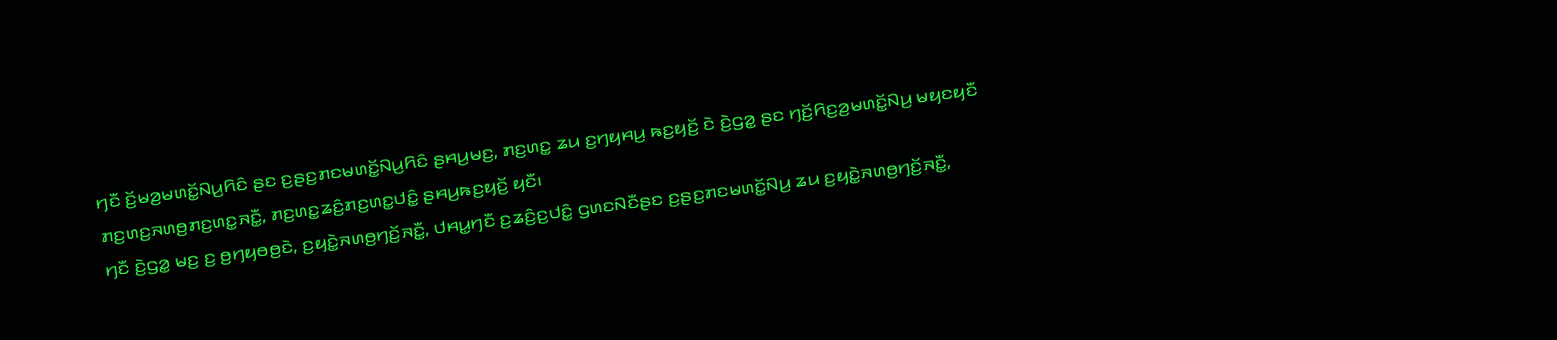ꤚꤢꤪ ꤢꤩ꤬ꤗꤤ꤬ꤗꤛꤢꤩ꤭ꤡꤣ꤬ꤖꤢꤨ ꤔꤢ ꤢ꤬ꤔꤢ꤬ꤊꤢꤗꤛꤢꤩ꤭ꤡꤣ꤬ꤖꤢꤨ ꤔꤌꤣ꤬ꤗꤢ꤬, ꤊꤢ꤬ꤛꤢ꤭ ꤘꤣ ꤢ꤬ꤚꤟꤌꤣ꤬ ꤒꤢ꤬ꤟꤢꤩ꤬ ꤢꤧ ꤢꤧ꤬ꤞꤤ꤭ ꤔꤢ ꤚꤢꤩ꤬ꤖꤢ꤬ꤤ꤬ꤗꤛꤢꤩ꤭ꤡꤣ꤬ ꤗꤟꤢꤟꤢꤪ ꤊꤢ꤬ꤛꤢ꤬ꤏꤛꤥ꤬ꤊꤢ꤬ꤛꤢ꤭ꤏꤢꤪ꤭, ꤊꤢ꤬ꤛꤢ꤭ꤘꤢꤨ꤬ꤊꤢ꤬ꤛꤢ꤭ꤓꤢꤨ꤭ ꤔꤌꤣ꤬ꤒꤢ꤬ꤟꤢꤩ꤬ ꤟꤢꤪ꤯
ꤚꤢꤪ ꤢꤧ꤬ꤞꤤ꤭ ꤗꤢ꤬ ꤢ꤬ ꤥ꤬ꤚꤟꤥꤥ꤬ꤢꤧ, ꤢ꤬ꤟꤢꤧ꤭ꤏꤛꤥ꤬ꤚꤢꤩ꤬ꤏꤢꤪ꤭, ꤓꤌꤣ꤭ꤚꤢꤪ ꤢ꤬ꤘꤢꤨ꤬ꤢ꤬ꤓꤢꤨ꤭ ꤞꤛꤢꤡꤢꤪꤔꤢ ꤢ꤬ꤔꤢ꤬ꤊꤢꤗꤛꤢꤩ꤭ꤡꤣ꤬ ꤘꤣ ꤢ꤬ꤟꤢꤧ꤭ꤏꤛꤥ꤬ꤚꤢꤩ꤬ꤏꤢꤪ꤭,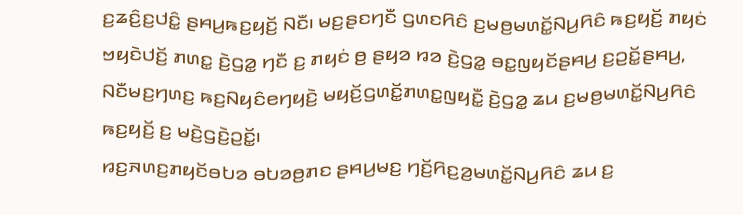ꤢ꤬ꤘꤢꤨ꤬ꤢ꤬ꤓꤢꤨ꤭ ꤔꤌꤣ꤬ꤒꤢ꤬ꤟꤢꤩ꤬ ꤡꤢꤪ꤯ ꤗꤢ꤬ꤔꤢꤚꤢꤪ ꤞꤛꤢꤖꤢꤨ ꤢ꤬ꤗꤥ꤬ꤗꤛꤢꤩ꤭ꤡꤣ꤬ꤖꤢꤨ ꤒꤢ꤬ꤟꤢꤩ꤬ ꤊꤟꤢꤦ ꤠꤟꤢꤧꤓꤢꤩ꤬ ꤊꤛꤢ꤭ ꤢꤧ꤬ꤞꤤ꤭ ꤚꤢꤪ ꤢ꤬ ꤊꤟꤢꤦ ꤥ꤬ ꤔꤟꤤ ꤙꤤ ꤢꤧ꤬ꤞꤤ꤭ ꤋꤢ꤭ꤜꤟꤢꤩꤔꤌꤣ꤬ ꤢ꤬ꤑꤢꤩ꤭ꤔꤌꤣ꤬, ꤡꤢꤪꤗꤢ꤬ꤚꤛꤢ꤬ ꤒꤢ꤬ꤡꤟꤢꤨꤕꤚꤟꤢꤧ꤬ ꤗꤟꤢꤩ꤬ꤞꤛꤢꤩ꤭ꤊꤛꤢ꤭ꤜꤟꤢꤪ꤭ ꤢꤧ꤬ꤞꤤ꤭ ꤘꤣ ꤢ꤬ꤗꤥ꤬ꤗꤛꤢꤩ꤭ꤡꤣ꤬ꤖꤢꤨ ꤒꤢ꤬ꤟꤢꤩ꤬ ꤢ꤬ ꤗꤢꤧ꤬ꤞꤢꤧ꤬ꤑꤢꤩ꤭꤯
ꤙꤢ꤬ꤏꤛꤢ꤬ꤊꤟꤢꤩꤋꤝꤤ ꤋꤝꤤꤥ꤬ꤊꤢ ꤔꤌꤣ꤬ꤗꤢ꤬ ꤚꤢꤩ꤬ꤖꤢ꤬ꤤ꤬ꤗꤛꤢꤩ꤭ꤡꤣ꤬ꤖꤢꤨ ꤘꤣ ꤢ꤬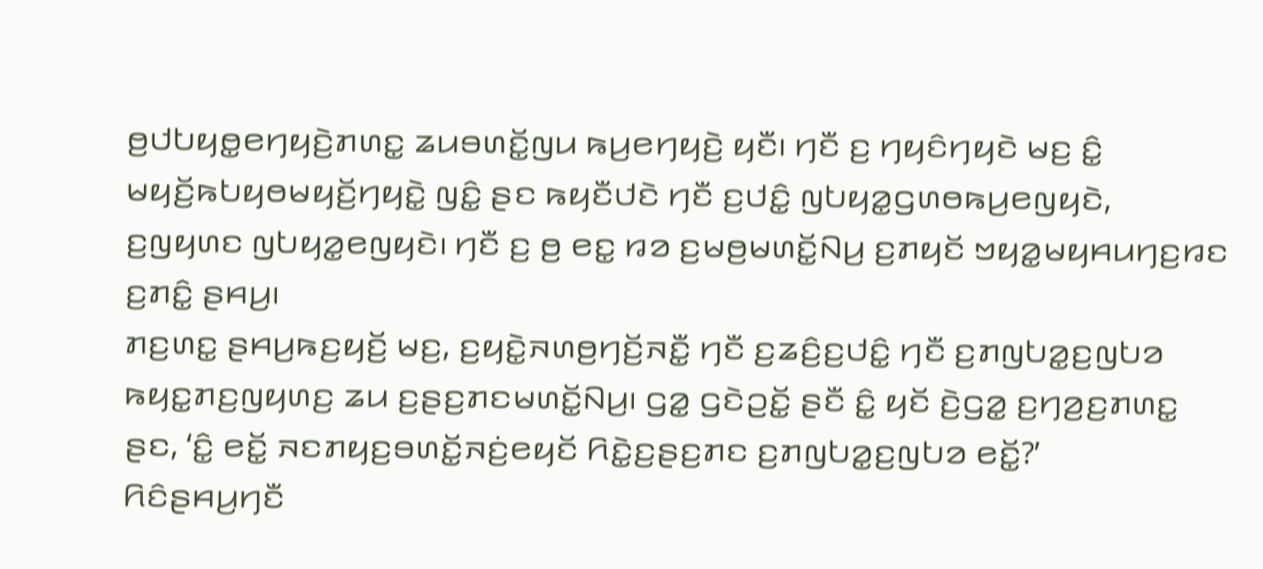ꤥ꤬ꤓꤝꤟꤥ꤭ꤕꤚꤟꤢꤧ꤬ꤊꤛꤢ꤭ ꤘꤣꤋꤛꤢꤩ꤭ꤜꤣ ꤒꤣ꤬ꤕꤚꤟꤢꤧ꤬ ꤟꤢꤪ꤯ ꤚꤢꤪ ꤢ꤬ ꤚꤟꤢꤨꤚꤟꤢꤧ ꤗꤢ꤬ ꤢꤨ꤭ ꤗꤟꤢꤩ꤬ꤒꤝꤟꤥꤗꤟꤢꤩ꤬ꤚꤟꤢꤧ꤭ ꤜꤢꤨ꤭ ꤔꤢ ꤒꤟꤢꤪꤓꤢꤧ ꤚꤢꤪ ꤢ꤬ꤓꤢꤨ꤭ ꤜꤝꤟꤤ꤭ꤞꤛꤥꤒꤣ꤬ꤕꤜꤟꤢꤧ, ꤢ꤬ꤜꤟꤛꤢ ꤜꤝꤟꤤ꤭ꤕꤜꤟꤢꤧ꤯ ꤚꤢꤪ ꤢ꤬ ꤥ꤬ ꤕꤢ꤭ ꤙꤤ ꤢ꤬ꤗꤥ꤬ꤗꤛꤢꤩ꤭ꤡꤣ꤬ ꤢ꤬ꤊꤟꤢꤩ ꤠꤟꤤ꤭ꤗꤟꤌꤣꤚꤢ꤬ꤙꤢ ꤢ꤬ꤊꤢꤨ꤭ ꤔꤌꤣ꤬꤯
ꤊꤢ꤬ꤛꤢ꤭ ꤔꤌꤣ꤬ꤒꤢ꤬ꤟꤢꤩ꤬ ꤗꤢ꤬, ꤢ꤬ꤟꤢꤧ꤭ꤏꤛꤥ꤬ꤚꤢꤩ꤬ꤏꤢꤪ꤭ ꤚꤢꤪ ꤢ꤬ꤘꤢꤨ꤬ꤢ꤬ꤓꤢꤨ꤭ ꤚꤢꤪ ꤢ꤬ꤊꤜꤝꤤ꤭ꤢ꤬ꤜꤝꤤ ꤒꤟꤢ꤭ꤊꤢ꤬ꤜꤟꤛꤢ꤬ ꤘꤣ ꤢ꤬ꤔꤢ꤬ꤊꤢꤗꤛꤢꤩ꤭ꤡꤣ꤬꤯ ꤞꤤ꤭ ꤞꤢꤧꤑꤢꤩ꤭ ꤔꤢꤪ ꤢꤨ꤭ ꤟꤢꤩ ꤢꤧ꤬ꤞꤤ꤭ ꤢ꤬ꤚꤤ꤬ꤢ꤬ꤊꤛꤢ꤭ ꤔꤢ, ‘ꤢꤨ꤭ ꤕꤢꤩ꤭ ꤏꤢꤊꤟꤢ꤬ꤋꤛꤢꤩ꤭ꤏꤢꤦ꤬ꤕꤟꤢꤩ ꤖꤢꤧ꤭ꤢ꤬ꤔꤢ꤬ꤊꤢ ꤢ꤬ꤊꤜꤝꤤ꤭ꤢ꤬ꤜꤝꤤ ꤕꤢꤩ꤭?’
ꤖꤢꤨꤔꤌꤣ꤬ꤚꤢꤪ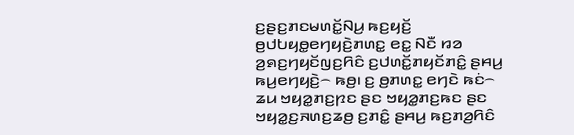ꤢ꤬ꤔꤢ꤬ꤊꤢꤗꤛꤢꤩ꤭ꤡꤣ꤬ ꤒꤢ꤬ꤟꤢꤩ꤬ ꤥ꤬ꤓꤝꤟꤥ꤭ꤕꤚꤟꤢꤧ꤬ꤊꤛꤢ꤭ ꤕꤢ꤭ ꤡꤢꤪ ꤙꤤ ꤤ꤬ꤎꤢ꤬ꤚꤟꤢꤩꤜꤢ꤬ꤖꤢꤨ ꤢ꤬ꤓꤛꤢꤩ꤭ꤊꤟꤢꤩꤊꤢꤨ꤭ ꤔꤌꤣ꤬ ꤒꤣ꤬ꤕꤚꤟꤢꤧ꤬꤮ ꤒꤥ꤬꤯ ꤢ꤬ ꤥ꤬ꤊꤛꤢ꤭ ꤕꤚꤢꤧ ꤒꤢꤦ꤮ ꤘꤣ ꤠꤟꤤ꤭ꤊꤢ꤬ꤐꤢ ꤔꤢ ꤠꤟꤤ꤭ꤊꤢ꤬ꤒꤢ ꤔꤢ ꤠꤟꤤ꤭ꤢ꤬ꤏꤛꤢ꤬ꤘꤥ꤬ ꤢ꤬ꤊꤢꤨ꤭ ꤔꤌꤣ꤬ ꤒꤢ꤬ꤊꤤ꤬ꤖꤢꤨ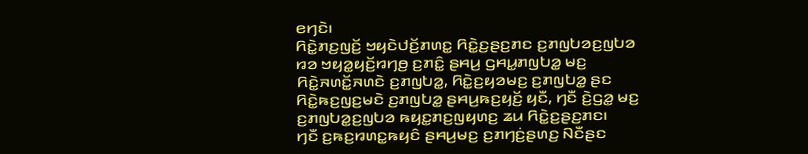ꤕꤚꤢꤧ꤯
ꤖꤢꤧ꤭ꤊꤢ꤬ꤜꤢꤩ꤬ ꤠꤟꤢꤧꤓꤢꤩ꤬ꤊꤛꤢ꤭ ꤖꤢꤧ꤭ꤢ꤬ꤔꤢ꤬ꤊꤢ ꤢ꤬ꤊꤜꤝꤤꤢ꤬ꤜꤝꤤ ꤙꤤ ꤠꤟꤤ꤭ꤟꤢꤩ꤬ꤙꤚꤥ꤬ ꤢ꤬ꤊꤢꤨ꤭ ꤔꤌꤣ꤬ ꤞꤌꤣ꤭ꤊꤜꤝꤤ꤭ ꤗꤢ꤬ ꤖꤢꤧ꤭ꤏꤛꤢꤩ꤭ꤏꤛꤢꤧ ꤢ꤬ꤊꤜꤝꤤ꤭, ꤖꤢꤧ꤭ꤢ꤬ꤟꤤꤗꤢ꤬ ꤢ꤬ꤊꤜꤝꤤ꤭ ꤔꤢ ꤖꤢꤧ꤭ꤒꤢ꤬ꤜꤢ꤬ꤗꤢꤧ ꤢ꤬ꤊꤜꤝꤤ꤭ ꤔꤌꤣ꤬ꤒꤢ꤬ꤟꤢꤩ꤬ ꤟꤢꤪ, ꤚꤢꤪ ꤢꤧ꤬ꤞꤤ꤭ ꤗꤢ꤬ ꤢ꤬ꤊꤜꤝꤤ꤭ꤢ꤬ꤜꤝꤤ ꤒꤟꤢ꤭ꤊꤢ꤬ꤜꤟꤛꤢ꤬ ꤘꤣ ꤖꤢꤧ꤭ꤢ꤬ꤔꤢ꤬ꤊꤢ꤯
ꤚꤢꤪ ꤢ꤬ꤒꤢ꤬ꤙꤛꤢ꤭ꤒꤟꤢꤨ ꤔꤌꤣ꤬ꤗꤢ꤬ ꤢ꤬ꤊꤚꤢꤦ꤬ꤔꤛꤢ꤬ ꤡꤢꤪꤔꤢ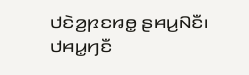ꤓꤢꤧꤤ꤬ꤐꤢꤙꤥ꤭ ꤔꤌꤣ꤬ꤡꤢꤪ꤯ ꤓꤌꤣ꤭ꤚꤢꤪ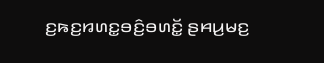ꤢ꤬ꤒꤢ꤬ꤙꤛꤢ꤭ꤋꤢꤨ꤬ꤋꤛꤢꤩ꤭ ꤔꤌꤣ꤬ꤗꤢ꤬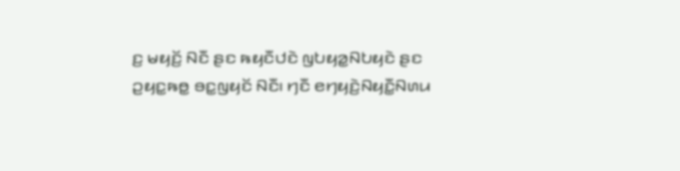ꤢ꤬ ꤗꤟꤢꤩ꤬ ꤡꤢꤪ ꤔꤢ ꤒꤟꤢꤪꤓꤢꤧ ꤜꤝꤟꤤ꤭ꤡꤝꤟꤢꤧ ꤔꤢ ꤑꤟꤢ꤭ꤒꤥ꤭ ꤋꤢ꤭ꤜꤟꤢꤩ ꤡꤢꤪ꤯ ꤚꤢꤪ ꤕꤚꤟꤢꤧ꤬ꤡꤟꤢꤪ꤭ꤡꤛꤣ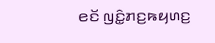ꤕꤢꤩ ꤜꤢꤨ꤭ꤊꤢ꤬ꤒꤟꤛꤢ꤬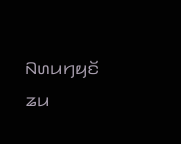ꤡꤛꤣꤚꤟꤢꤩ ꤘꤣ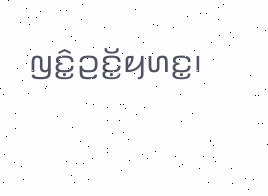ꤜꤢꤨ꤭ꤑꤢꤩ꤭ꤟꤛꤢ꤭꤯